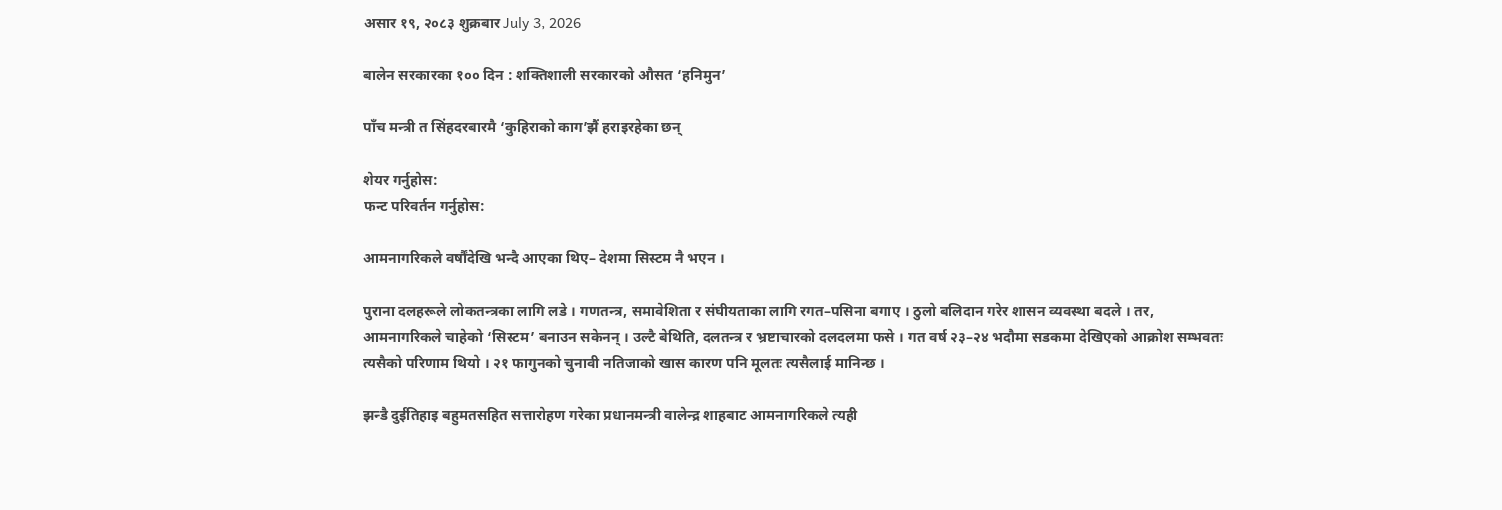असार १९, २०८३ शुक्रबार July 3, 2026

बालेन सरकारका १०० दिन : शक्तिशाली सरकारको औसत ‘हनिमुन’

पाँच मन्त्री त सिंहदरबारमै ‘कुहिराको काग’झैं हराइरहेका छन्

शेयर गर्नुहोस:
फन्ट परिवर्तन गर्नुहोस:

आमनागरिकले वर्षौंदेखि भन्दै आएका थिए– देशमा सिस्टम नै भएन ।

पुराना दलहरूले लोकतन्त्रका लागि लडे । गणतन्त्र, समावेशिता र संघीयताका लागि रगत–पसिना बगाए । ठुलो बलिदान गरेर शासन व्यवस्था बदले । तर, आमनागरिकले चाहेको ‘सिस्टम’ बनाउन सकेनन् । उल्टै बेथिति, दलतन्त्र र भ्रष्टाचारको दलदलमा फसे । गत वर्ष २३–२४ भदौमा सडकमा देखिएको आक्रोश सम्भवतः त्यसैको परिणाम थियो । २१ फागुनको चुनावी नतिजाको खास कारण पनि मूलतः त्यसैलाई मानिन्छ ।

झन्डै दुईतिहाइ बहुमतसहित सत्तारोहण गरेका प्रधानमन्त्री वालेन्द्र शाहबाट आमनागरिकले त्यही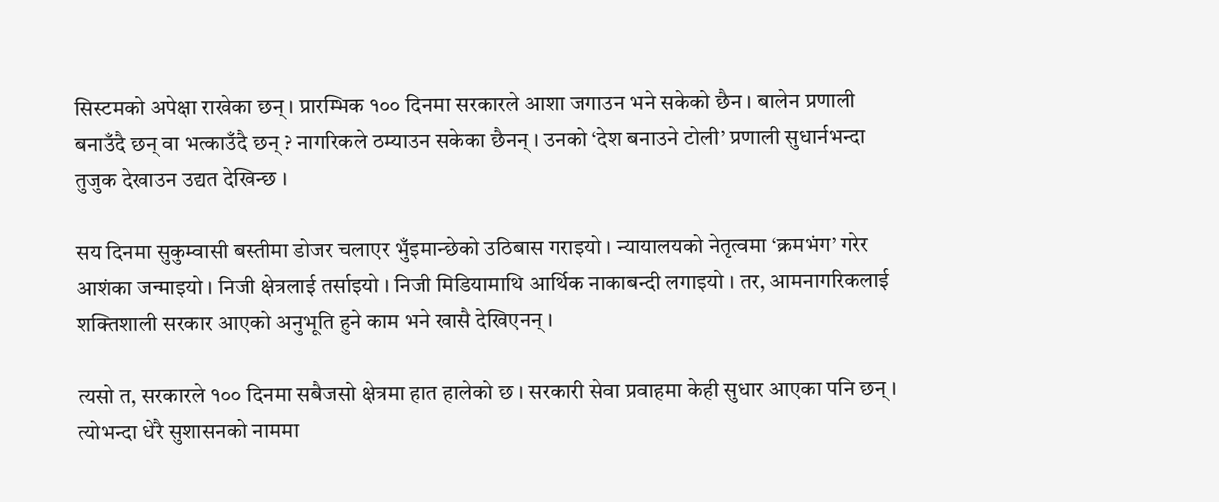सिस्टमको अपेक्षा राखेका छन् । प्रारम्भिक १०० दिनमा सरकारले आशा जगाउन भने सकेको छैन । बालेन प्रणाली बनाउँदै छन् वा भत्काउँदै छन् ? नागरिकले ठम्याउन सकेका छैनन् । उनको ‘देश बनाउने टोली’ प्रणाली सुधार्नभन्दा तुजुक देखाउन उद्यत देखिन्छ ।

सय दिनमा सुकुम्वासी बस्तीमा डोजर चलाएर भुँइमान्छेको उठिबास गराइयो । न्यायालयको नेतृत्वमा ‘क्रमभंग’ गरेर आशंका जन्माइयो । निजी क्षेत्रलाई तर्साइयो । निजी मिडियामाथि आर्थिक नाकाबन्दी लगाइयो । तर, आमनागरिकलाई शक्तिशाली सरकार आएको अनुभूति हुने काम भने खासै देखिएनन् ।

त्यसो त, सरकारले १०० दिनमा सबैजसो क्षेत्रमा हात हालेको छ । सरकारी सेवा प्रवाहमा केही सुधार आएका पनि छन् । त्योभन्दा धेरै सुशासनको नाममा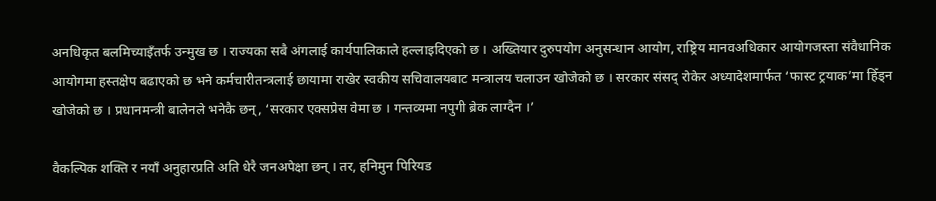अनधिकृत बलमिच्याइँतर्फ उन्मुख छ । राज्यका सबै अंगलाई कार्यपालिकाले हल्लाइदिएको छ । अख्तियार दुरुपयोग अनुसन्धान आयोग, राष्ट्रिय मानवअधिकार आयोगजस्ता संवैधानिक आयोगमा हस्तक्षेप बढाएको छ भने कर्मचारीतन्त्रलाई छायामा राखेर स्वकीय सचिवालयबाट मन्त्रालय चलाउन खोजेको छ । सरकार संसद् रोकेर अध्यादेशमार्फत ‘फास्ट ट्रयाक’मा हिँड्न खोजेको छ । प्रधानमन्त्री बालेनले भनेकै छन्, ‘सरकार एक्सप्रेस वेमा छ । गन्तव्यमा नपुगी ब्रेक लाग्दैन ।’

वैकल्पिक शक्ति र नयाँ अनुहारप्रति अति धेरै जनअपेक्षा छन् । तर, हनिमुन पिरियड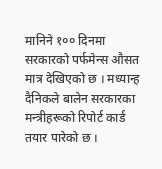मानिने १०० दिनमा सरकारको पर्फमेन्स औसत मात्र देखिएको छ । मध्यान्ह दैनिकले बालेन सरकारका मन्त्रीहरूको रिपोर्ट कार्ड तयार पारेको छ ।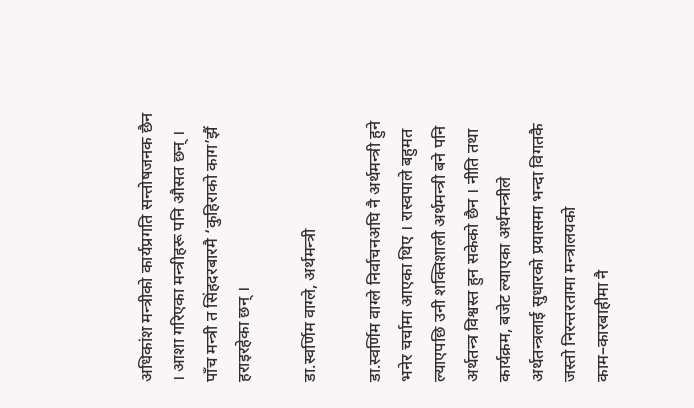अधिकांश मन्त्रीको कार्यप्रगति सन्तोषजनक छैन । आशा गरिएका मन्त्रीहरू पनि औसत छन् । पाँच मन्त्री त सिंहदरबारमै ‘कुहिराको काग’झैं हराइरहेका छन् ।

डा.स्वर्णिम वाग्ले, अर्थमन्त्री

डा.स्वर्णिम वाग्ले निर्वाचनअघि नै अर्थमन्त्री हुने भनेर चर्चामा आएका थिए । रास्वपाले बहुमत ल्याएपछि उनी शक्तिशाली अर्थमन्त्री बने पनि अर्थतन्त्र विश्वस्त हुन सकेको छैन । नीति तथा कार्यक्रम, बजेट ल्याएका अर्थमन्त्रीले अर्थतन्त्रलाई सुधारको प्रयासमा भन्दा विगतकै जस्तो निरन्तरतामा मन्त्रालयको काम–कारबाहीमा नै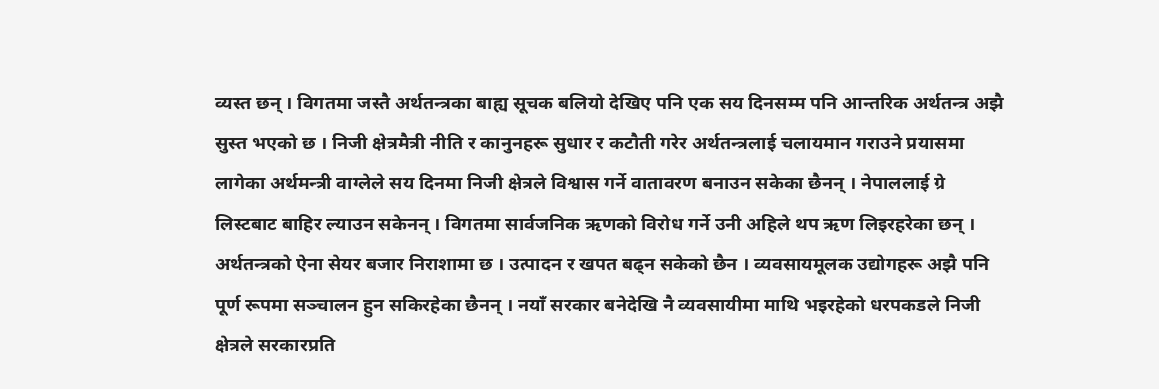व्यस्त छन् । विगतमा जस्तै अर्थतन्त्रका बाह्य सूचक बलियो देखिए पनि एक सय दिनसम्म पनि आन्तरिक अर्थतन्त्र अझै सुस्त भएको छ । निजी क्षेत्रमैत्री नीति र कानुनहरू सुधार र कटौती गरेर अर्थतन्त्रलाई चलायमान गराउने प्रयासमा लागेका अर्थमन्त्री वाग्लेले सय दिनमा निजी क्षेत्रले विश्वास गर्ने वातावरण बनाउन सकेका छैनन् । नेपाललाई ग्रे लिस्टबाट बाहिर ल्याउन सकेनन् । विगतमा सार्वजनिक ऋणको विरोध गर्ने उनी अहिले थप ऋण लिइरहरेका छन् । अर्थतन्त्रको ऐना सेयर बजार निराशामा छ । उत्पादन र खपत बढ्न सकेको छैन । व्यवसायमूलक उद्योगहरू अझै पनि पूर्ण रूपमा सञ्चालन हुन सकिरहेका छैनन् । नयाँ सरकार बनेदेखि नै व्यवसायीमा माथि भइरहेको धरपकडले निजी क्षेत्रले सरकारप्रति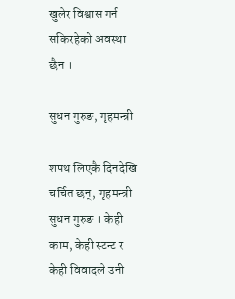खुलेर विश्वास गर्न सकिरहेको अवस्था छैन ।

सुधन गुरुङ, गृहमन्त्री

शपथ लिएकै दिनदेखि चर्चित छन्, गृहमन्त्री सुधन गुरुङ । केही काम, केही स्टन्ट र केही विवादले उनी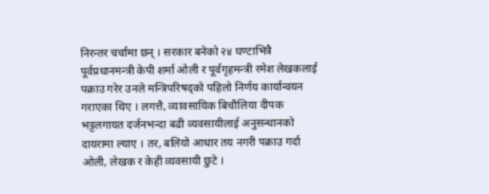निरन्तर चर्चामा छन् । सरकार बनेको २४ घण्टाभित्रै पूर्वप्रधानमन्त्री केपी शर्मा ओली र पूर्वगृहमन्त्री रमेश लेखकलाई पक्राउ गरेर उनले मन्त्रिपरिषद्को पहिलो निर्णय कार्यान्वयन गराएका थिए । लगत्तै, व्यावसायिक बिचौलिया दीपक भट्टलगायत दर्जनभन्दा बढी व्यवसायीलाई अनुसन्धानको दायरामा ल्याए । तर, बलियो आधार तय नगरी पक्राउ गर्दा ओली, लेखक र केही व्यवसायी छुटे ।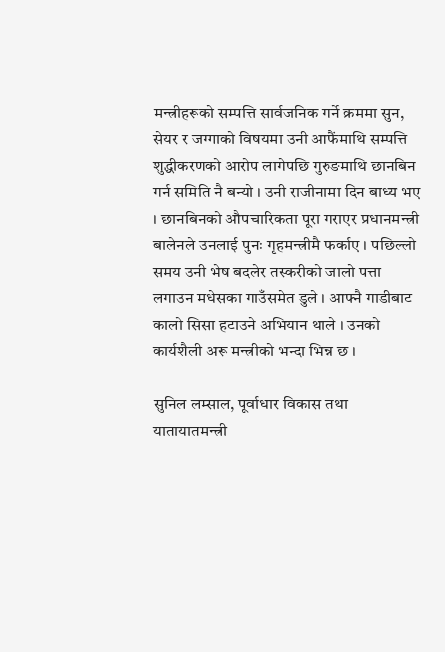मन्त्रीहरूको सम्पत्ति सार्वजनिक गर्ने क्रममा सुन, सेयर र जग्गाको विषयमा उनी आफैंमाथि सम्पत्ति शुद्धीकरणको आरोप लागेपछि गुरुङमाथि छानबिन गर्न समिति नै बन्यो । उनी राजीनामा दिन बाध्य भए । छानबिनको औपचारिकता पूरा गराएर प्रधानमन्त्री बालेनले उनलाई पुनः गृहमन्त्रीमै फर्काए । पछिल्लो समय उनी भेष बदलेर तस्करीको जालो पत्ता लगाउन मधेसका गाउँसमेत डुले । आफ्नै गाडीबाट कालो सिसा हटाउने अभियान थाले । उनको कार्यशैली अरू मन्त्रीको भन्दा भिन्न छ ।

सुनिल लम्साल, पूर्वाधार विकास तथा यातायातमन्त्री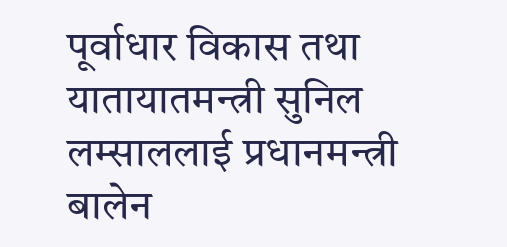पूर्वाधार विकास तथा यातायातमन्त्री सुनिल लम्साललाई प्रधानमन्त्री बालेन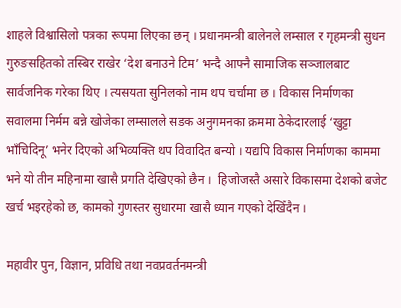शाहले विश्वासिलो पत्रका रूपमा लिएका छन् । प्रधानमन्त्री बालेनले लम्साल र गृहमन्त्री सुधन गुरुङसहितको तस्बिर राखेर ‘देश बनाउने टिम’ भन्दै आफ्नै सामाजिक सञ्जालबाट सार्वजनिक गरेका थिए । त्यसयता सुनिलको नाम थप चर्चामा छ । विकास निर्माणका सवालमा निर्मम बन्ने खोजेका लम्सालले सडक अनुगमनका क्रममा ठेकेदारलाई ‘खुट्टा भाँचिदिनू’ भनेर दिएको अभिव्यक्ति थप विवादित बन्यो । यद्यपि विकास निर्माणका काममा भने यो तीन महिनामा खासै प्रगति देखिएको छैन ।  हिजोजस्तै असारे विकासमा देशको बजेट खर्च भइरहेको छ, कामको गुणस्तर सुधारमा खासै ध्यान गएको देखिँदैन ।

महावीर पुन, विज्ञान, प्रविधि तथा नवप्रवर्तनमन्त्री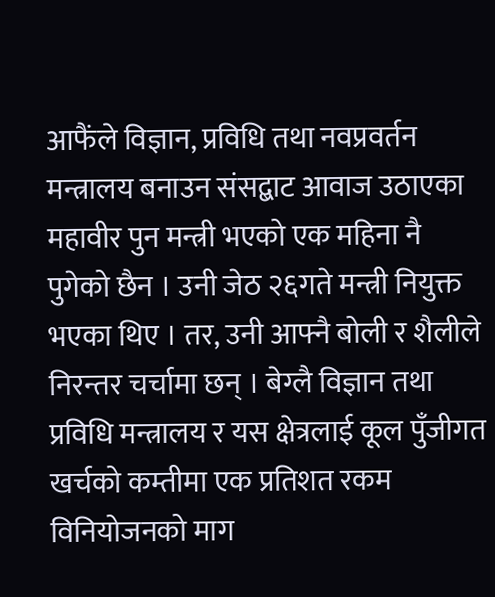आफैंले विज्ञान, प्रविधि तथा नवप्रवर्तन मन्त्रालय बनाउन संसद्बाट आवाज उठाएका महावीर पुन मन्त्री भएको एक महिना नै पुगेको छैन । उनी जेठ २६गते मन्त्री नियुक्त भएका थिए । तर, उनी आफ्नै बोली र शैलीले निरन्तर चर्चामा छन् । बेग्लै विज्ञान तथा प्रविधि मन्त्रालय र यस क्षेत्रलाई कूल पुँजीगत खर्चको कम्तीमा एक प्रतिशत रकम विनियोजनको माग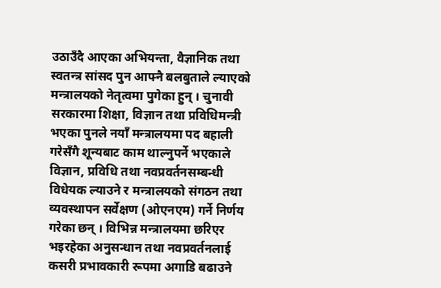उठाउँदै आएका अभियन्ता, वैज्ञानिक तथा स्वतन्त्र सांसद पुन आफ्नै बलबुताले ल्याएको मन्त्रालयको नेतृत्वमा पुगेका हुन् । चुनावी सरकारमा शिक्षा, विज्ञान तथा प्रविधिमन्त्री भएका पुनले नयाँ मन्त्रालयमा पद बहाली गरेसँगै शून्यबाट काम थाल्नुपर्ने भएकाले विज्ञान, प्रविधि तथा नवप्रवर्तनसम्बन्धी विधेयक ल्याउने र मन्त्रालयको संगठन तथा व्यवस्थापन सर्वेक्षण (ओएनएम) गर्ने निर्णय गरेका छन् । विभिन्न मन्त्रालयमा छरिएर भइरहेका अनुसन्धान तथा नवप्रवर्तनलाई कसरी प्रभावकारी रूपमा अगाडि बढाउने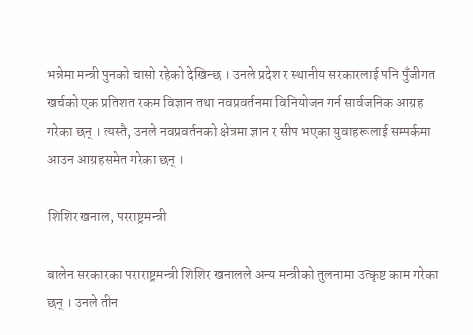भन्नेमा मन्त्री पुनको चासो रहेको देखिन्छ । उनले प्रदेश र स्थानीय सरकारलाई पनि पुँजीगत खर्चको एक प्रतिशत रकम विज्ञान तथा नवप्रवर्तनमा विनियोजन गर्न सार्वजनिक आग्रह गरेका छन् । त्यस्तै, उनले नवप्रवर्तनको क्षेत्रमा ज्ञान र सीप भएका युवाहरूलाई सम्पर्कमा आउन आग्रहसमेत गरेका छन् ।

शिशिर खनाल, परराष्ट्रमन्त्री

बालेन सरकारका पराराष्ट्रमन्त्री शिशिर खनालले अन्य मन्त्रीको तुलनामा उत्कृष्ट काम गरेका छन् । उनले तीन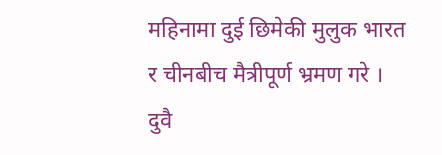महिनामा दुई छिमेकी मुलुक भारत र चीनबीच मैत्रीपूर्ण भ्रमण गरे । दुवै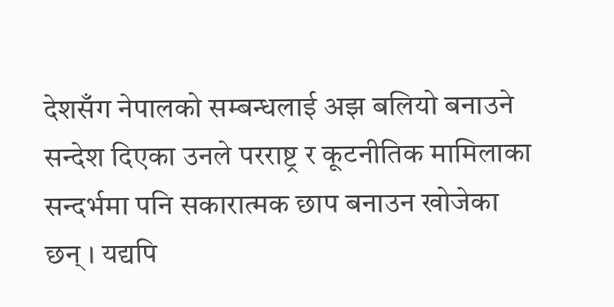देशसँग नेपालको सम्बन्धलाई अझ बलियो बनाउने सन्देश दिएका उनले परराष्ट्र र कूटनीतिक मामिलाका सन्दर्भमा पनि सकारात्मक छाप बनाउन खोजेका छन् । यद्यपि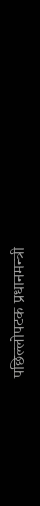पछिल्लोपटक प्रधानमन्त्री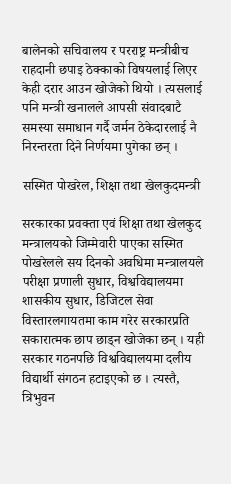बालेनको सचिवालय र परराष्ट्र मन्त्रीबीच राहदानी छपाइ ठेक्काको विषयलाई लिएर केही दरार आउन खोजेको थियो । त्यसलाई पनि मन्त्री खनालले आपसी संवादबाटै समस्या समाधान गर्दै जर्मन ठेकेदारलाई नै निरन्तरता दिने निर्णयमा पुगेका छन् ।

सस्मित पोखरेल, शिक्षा तथा खेलकुदमन्त्री

सरकारका प्रवक्ता एवं शिक्षा तथा खेलकुद मन्त्रालयको जिम्मेवारी पाएका सस्मित पोखरेलले सय दिनको अवधिमा मन्त्रालयले परीक्षा प्रणाली सुधार, विश्वविद्यालयमा शासकीय सुधार, डिजिटल सेवा विस्तारलगायतमा काम गरेर सरकारप्रति सकारात्मक छाप छाड्न खोजेका छन् । यही सरकार गठनपछि विश्वविद्यालयमा दलीय विद्यार्थी संगठन हटाइएको छ । त्यस्तै, त्रिभुवन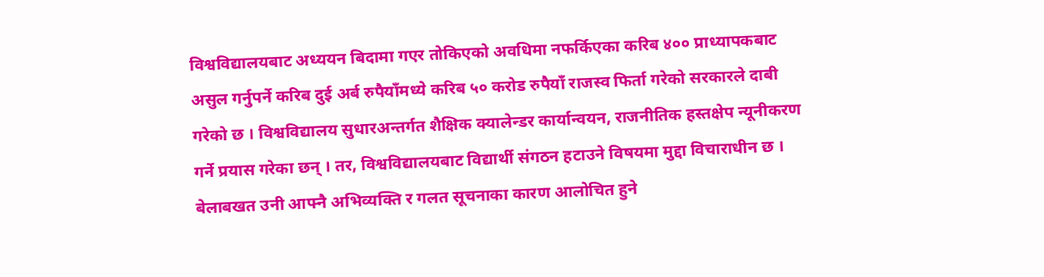विश्वविद्यालयबाट अध्ययन बिदामा गएर तोकिएको अवधिमा नफर्किएका करिब ४०० प्राध्यापकबाट असुल गर्नुपर्ने करिब दुई अर्ब रुपैयाँमध्ये करिब ५० करोड रुपैयाँ राजस्व फिर्ता गरेको सरकारले दाबी गरेको छ । विश्वविद्यालय सुधारअन्तर्गत शैक्षिक क्यालेन्डर कार्यान्वयन, राजनीतिक हस्तक्षेप न्यूनीकरण गर्ने प्रयास गरेका छन् । तर, विश्वविद्यालयबाट विद्यार्थी संगठन हटाउने विषयमा मुद्दा विचाराधीन छ । बेलाबखत उनी आफ्नै अभिव्यक्ति र गलत सूचनाका कारण आलोचित हुने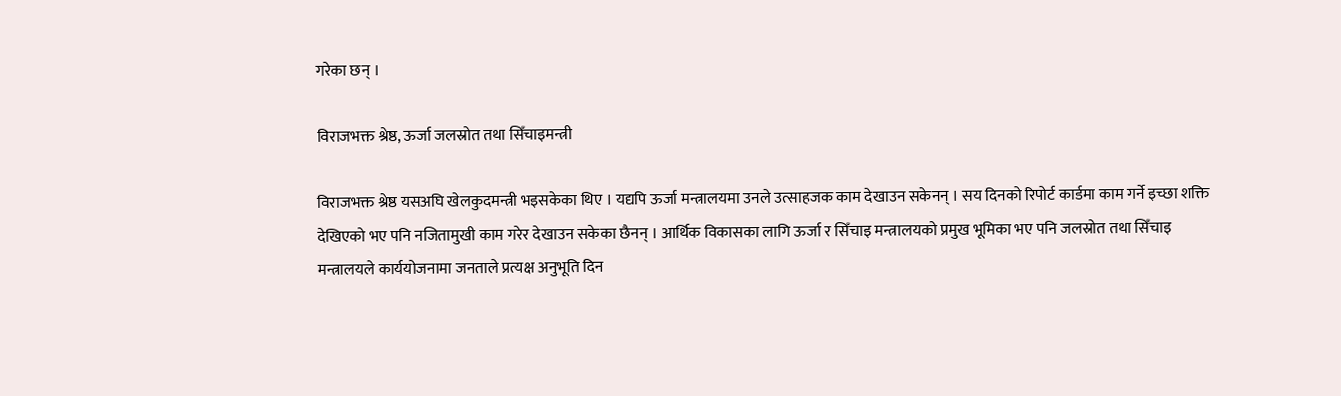गरेका छन् ।

विराजभक्त श्रेष्ठ, ऊर्जा जलस्रोत तथा सिँचाइमन्त्री

विराजभक्त श्रेष्ठ यसअघि खेलकुदमन्त्री भइसकेका थिए । यद्यपि ऊर्जा मन्त्रालयमा उनले उत्साहजक काम देखाउन सकेनन् । सय दिनको रिपोर्ट कार्डमा काम गर्ने इच्छा शक्ति देखिएको भए पनि नजितामुखी काम गरेर देखाउन सकेका छैनन् । आर्थिक विकासका लागि ऊर्जा र सिँचाइ मन्त्रालयको प्रमुख भूमिका भए पनि जलस्रोत तथा सिँचाइ मन्त्रालयले कार्ययोजनामा जनताले प्रत्यक्ष अनुभूति दिन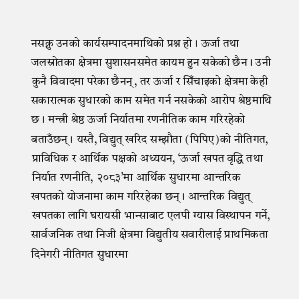नसक्नु उनको कार्यसम्पादनमाथिको प्रश्न हो । ऊर्जा तथा जलस्रोतका क्षेत्रमा सुशासनसमेत कायम हुन सकेको छैन । उनी कुनै विवादमा परेका छैनन्, तर ऊर्जा र सिँचाइको क्षेत्रमा केही सकारात्मक सुधारको काम समेत गर्न नसकेको आरोप श्रेष्ठमाथि छ । मन्त्री श्रेष्ठ ऊर्जा निर्यातमा रणनीतिक काम गरिरहेको बताउँछन् । यस्तै, विद्युत् खरिद सम्झौता (पिपिए)को नीतिगत, प्राविधिक र आर्थिक पक्षको अध्ययन, ‘ऊर्जा खपत वृद्धि तथा निर्यात रणनीति, २०८३’मा आर्थिक सुधारमा आन्तरिक खपतको योजनामा काम गरिरहेका छन् । आन्तरिक विद्युत् खपतका लागि घरायसी भान्साबाट एलपी ग्यास विस्थापन गर्ने, सार्वजनिक तथा निजी क्षेत्रमा विद्युतीय सवारीलाई प्राथमिकता दिनेगरी नीतिगत सुधारमा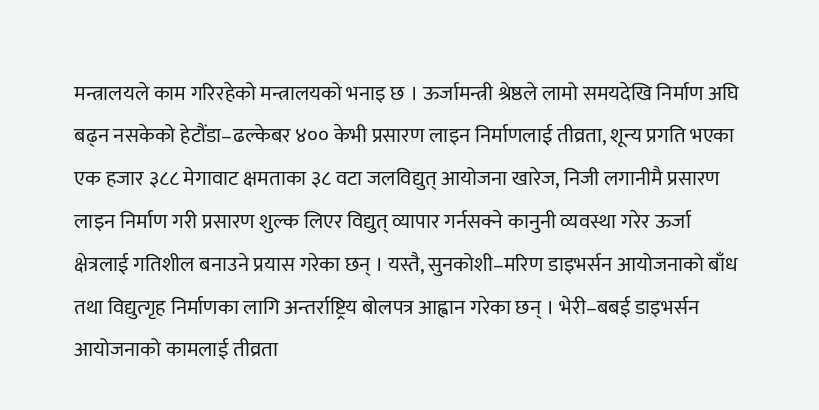मन्त्रालयले काम गरिरहेको मन्त्रालयको भनाइ छ । ऊर्जामन्त्री श्रेष्ठले लामो समयदेखि निर्माण अघि बढ्न नसकेको हेटौंडा–ढल्केबर ४०० केभी प्रसारण लाइन निर्माणलाई तीव्रता, शून्य प्रगति भएका एक हजार ३८८ मेगावाट क्षमताका ३८ वटा जलविद्युत् आयोजना खारेज, निजी लगानीमै प्रसारण लाइन निर्माण गरी प्रसारण शुल्क लिएर विद्युत् व्यापार गर्नसक्ने कानुनी व्यवस्था गरेर ऊर्जा क्षेत्रलाई गतिशील बनाउने प्रयास गरेका छन् । यस्तै, सुनकोशी–मरिण डाइभर्सन आयोजनाको बाँध तथा विद्युत्गृह निर्माणका लागि अन्तर्राष्ट्रिय बोलपत्र आह्वान गरेका छन् । भेरी–बबई डाइभर्सन आयोजनाको कामलाई तीव्रता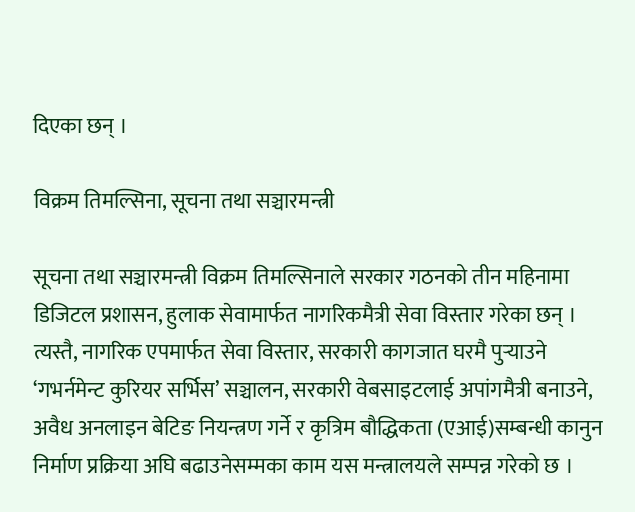दिएका छन् ।

विक्रम तिमल्सिना, सूचना तथा सञ्चारमन्त्री

सूचना तथा सञ्चारमन्त्री विक्रम तिमल्सिनाले सरकार गठनको तीन महिनामा डिजिटल प्रशासन, हुलाक सेवामार्फत नागरिकमैत्री सेवा विस्तार गरेका छन् । त्यस्तै, नागरिक एपमार्फत सेवा विस्तार, सरकारी कागजात घरमै पुर्‍याउने ‘गभर्नमेन्ट कुरियर सर्भिस’ सञ्चालन, सरकारी वेबसाइटलाई अपांगमैत्री बनाउने, अवैध अनलाइन बेटिङ नियन्त्रण गर्ने र कृत्रिम बौद्धिकता (एआई)सम्बन्धी कानुन निर्माण प्रक्रिया अघि बढाउनेसम्मका काम यस मन्त्रालयले सम्पन्न गरेको छ ।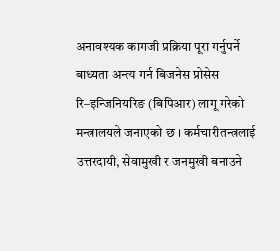अनावश्यक कागजी प्रक्रिया पूरा गर्नुपर्ने बाध्यता अन्त्य गर्न बिजनेस प्रोसेस रि–इन्जिनियरिङ (बिपिआर) लागू गरेको मन्त्रालयले जनाएको छ । कर्मचारीतन्त्रलाई उत्तरदायी, सेवामुखी र जनमुखी बनाउने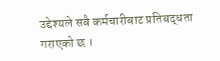उद्देश्यले सबै कर्मचारीबाट प्रतिबद्धता गराएको छ ।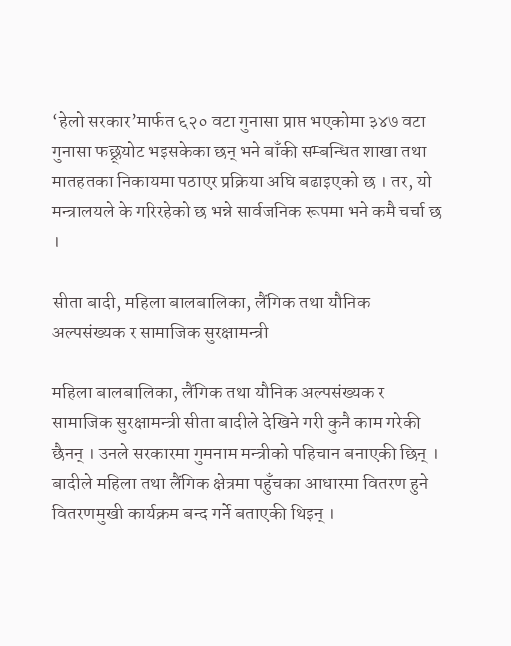‘हेलो सरकार’मार्फत ६२० वटा गुनासा प्राप्त भएकोमा ३४७ वटा गुनासा फछ्र्योट भइसकेका छन् भने बाँकी सम्बन्धित शाखा तथा मातहतका निकायमा पठाएर प्रक्रिया अघि बढाइएको छ । तर, यो मन्त्रालयले के गरिरहेको छ भन्ने सार्वजनिक रूपमा भने कमै चर्चा छ ।

सीता बादी, महिला बालबालिका, लैंगिक तथा यौनिक अल्पसंख्यक र सामाजिक सुरक्षामन्त्री

महिला बालबालिका, लैंगिक तथा यौनिक अल्पसंख्यक र सामाजिक सुरक्षामन्त्री सीता बादीले देखिने गरी कुनै काम गरेकी छैनन् । उनले सरकारमा गुमनाम मन्त्रीको पहिचान बनाएकी छिन् ।  बादीले महिला तथा लैंगिक क्षेत्रमा पहुँचका आधारमा वितरण हुने वितरणमुखी कार्यक्रम बन्द गर्ने बताएकी थिइन् ।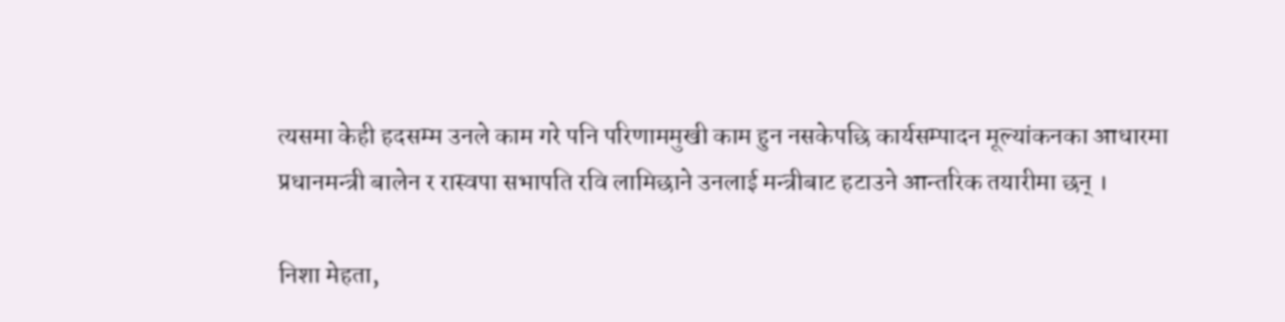त्यसमा केही हदसम्म उनले काम गरे पनि परिणाममुखी काम हुन नसकेपछि कार्यसम्पादन मूल्यांकनका आधारमा प्रधानमन्त्री बालेन र रास्वपा सभापति रवि लामिछाने उनलाई मन्त्रीबाट हटाउने आन्तरिक तयारीमा छन् ।

निशा मेहता,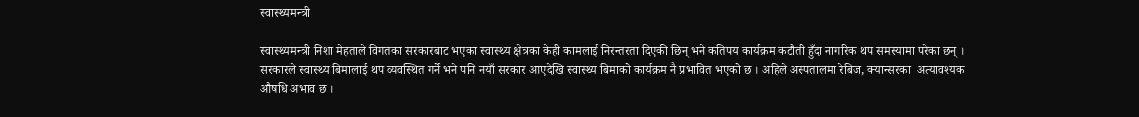स्वास्थ्यमन्त्री

स्वास्थ्यमन्त्री निशा मेहताले विगतका सरकारबाट भएका स्वास्थ्य क्षेत्रका केही कामलाई निरन्तरता दिएकी छिन् भने कतिपय कार्यक्रम कटौती हुँदा नागरिक थप समस्यामा परेका छन् । सरकारले स्वास्थ्य बिमालाई थप व्यवस्थित गर्ने भने पनि नयाँ सरकार आएदेखि स्वास्थ्य बिमाको कार्यक्रम नै प्रभावित भएको छ । अहिले अस्पतालमा रेबिज, क्यान्सरका  अत्यावश्यक औषधि अभाव छ ।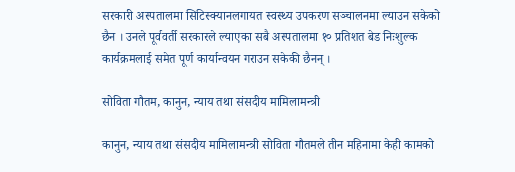सरकारी अस्पतालमा सिटिस्क्यानलगायत स्वस्थ्य उपकरण सञ्चालनमा ल्याउन सकेको छैन । उनले पूर्ववर्ती सरकारले ल्याएका सबै अस्पतालमा १० प्रतिशत बेड निःशुल्क कार्यक्रमलाई समेत पूर्ण कार्यान्वयन गराउन सकेकी छैनन् ।

सोविता गौतम, कानुन, न्याय तथा संसदीय मामिलामन्त्री

कानुन, न्याय तथा संसदीय मामिलामन्त्री सोविता गौतमले तीन महिनामा केही कामको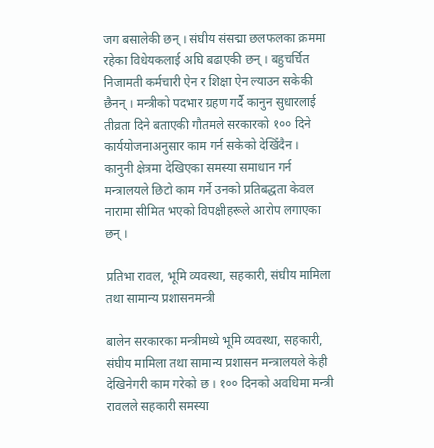जग बसालेकी छन् । संघीय संसद्मा छलफलका क्रममा रहेका विधेयकलाई अघि बढाएकी छन् । बहुचर्चित निजामती कर्मचारी ऐन र शिक्षा ऐन ल्याउन सकेकी छैनन् । मन्त्रीको पदभार ग्रहण गर्दै कानुन सुधारलाई तीव्रता दिने बताएकी गौतमले सरकारको १०० दिने कार्ययोजनाअनुसार काम गर्न सकेको देखिँदैन ।  कानुनी क्षेत्रमा देखिएका समस्या समाधान गर्न मन्त्रालयले छिटो काम गर्ने उनको प्रतिबद्धता केवल नारामा सीमित भएको विपक्षीहरूले आरोप लगाएका छन् ।

प्रतिभा रावल, भूमि व्यवस्था, सहकारी, संघीय मामिला तथा सामान्य प्रशासनमन्त्री

बालेन सरकारका मन्त्रीमध्ये भूमि व्यवस्था, सहकारी, संघीय मामिला तथा सामान्य प्रशासन मन्त्रालयले केही देखिनेगरी काम गरेको छ । १०० दिनको अवधिमा मन्त्री रावलले सहकारी समस्या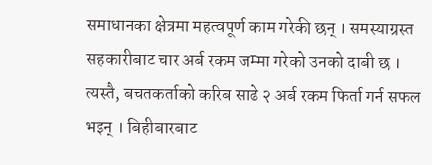समाधानका क्षेत्रमा महत्वपूर्ण काम गरेकी छन् । समस्याग्रस्त सहकारीबाट चार अर्ब रकम जम्मा गरेको उनको दाबी छ । त्यस्तै, बचतकर्ताको करिब साढे २ अर्ब रकम फिर्ता गर्न सफल भइन् । बिहीबारबाट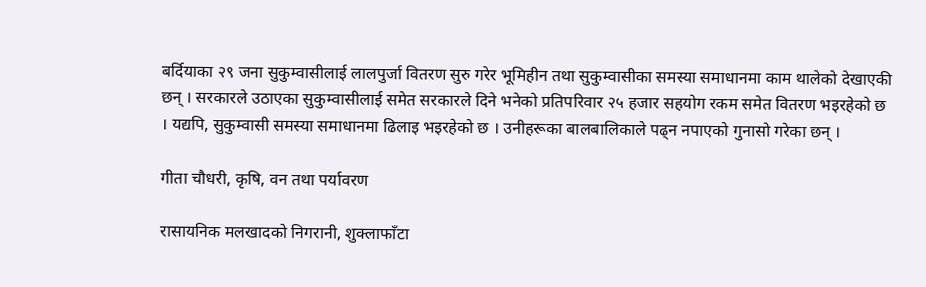बर्दियाका २९ जना सुकुम्वासीलाई लालपुर्जा वितरण सुरु गरेर भूमिहीन तथा सुकुम्वासीका समस्या समाधानमा काम थालेको देखाएकी छन् । सरकारले उठाएका सुकुम्वासीलाई समेत सरकारले दिने भनेको प्रतिपरिवार २५ हजार सहयोग रकम समेत वितरण भइरहेको छ । यद्यपि, सुकुम्वासी समस्या समाधानमा ढिलाइ भइरहेको छ । उनीहरूका बालबालिकाले पढ्न नपाएको गुनासो गरेका छन् ।

गीता चौधरी, कृषि, वन तथा पर्यावरण

रासायनिक मलखादको निगरानी, शुक्लाफाँटा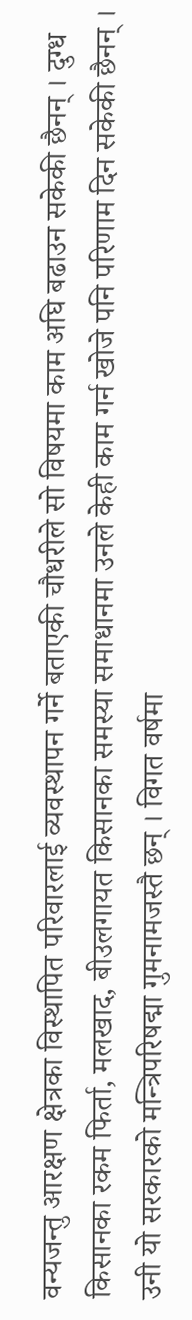वन्यजन्तु आरक्षण क्षेत्रका विस्थापित परिवारलाई व्यवस्थापन गर्ने बताएकी चौधरीले सो विषयमा काम अघि बढाउन सकेकी छैनन् । दुग्ध किसानका रकम फिर्ता, मलखाद, बीउलगायत किसानका समस्या समाधानमा उनले केही काम गर्न खोजे पनि परिणाम दिन सकेकी छैनन् । उनी यो सरकारको मन्त्रिपरिषद्मा गुमनामजस्तै छन् । विगत वर्षमा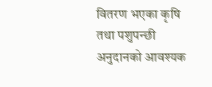वितरण भएका कृषि तथा पशुपन्छी अनुदानको आवश्यक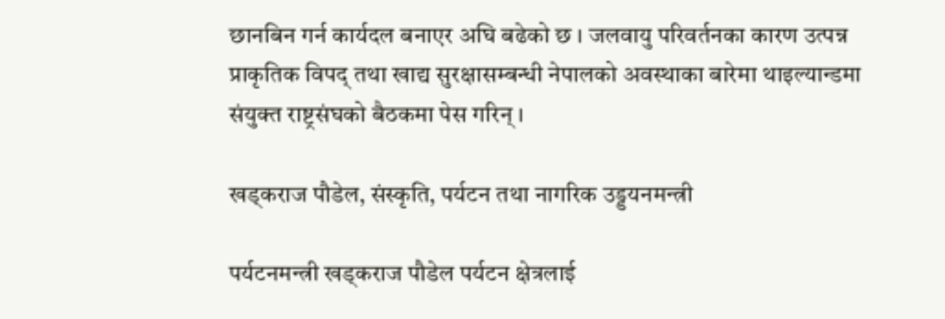छानबिन गर्न कार्यदल बनाएर अघि बढेको छ । जलवायु परिवर्तनका कारण उत्पन्न प्राकृतिक विपद् तथा खाद्य सुरक्षासम्बन्धी नेपालको अवस्थाका बारेमा थाइल्यान्डमा संयुक्त राष्ट्रसंघको बैठकमा पेस गरिन् ।

खड्कराज पौडेल, संस्कृति, पर्यटन तथा नागरिक उड्डयनमन्त्री

पर्यटनमन्त्री खड्कराज पौडेल पर्यटन क्षेत्रलाई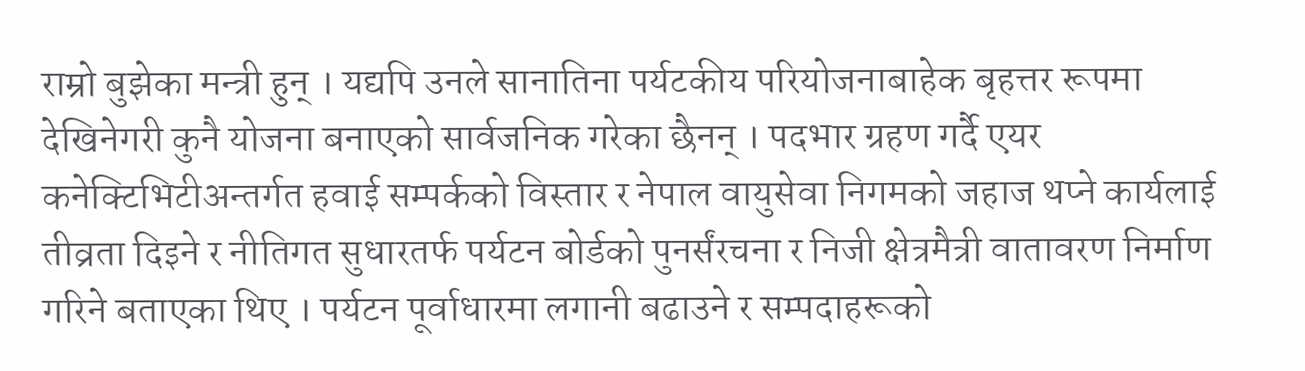राम्रो बुझेका मन्त्री हुन् । यद्यपि उनले सानातिना पर्यटकीय परियोजनाबाहेक बृहत्तर रूपमा देखिनेगरी कुनै योजना बनाएको सार्वजनिक गरेका छैनन् । पदभार ग्रहण गर्दै एयर कनेक्टिभिटीअन्तर्गत हवाई सम्पर्कको विस्तार र नेपाल वायुसेवा निगमको जहाज थप्ने कार्यलाई तीव्रता दिइने र नीतिगत सुधारतर्फ पर्यटन बोर्डको पुनर्संरचना र निजी क्षेत्रमैत्री वातावरण निर्माण गरिने बताएका थिए । पर्यटन पूर्वाधारमा लगानी बढाउने र सम्पदाहरूको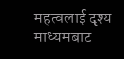महत्वलाई दृश्य माध्यमबाट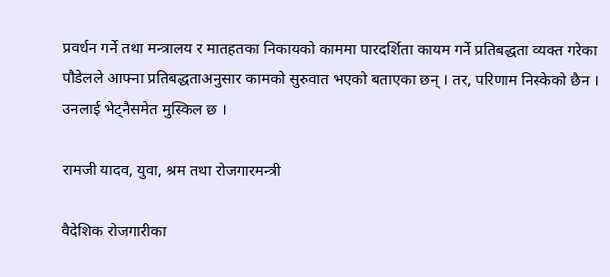प्रवर्धन गर्ने तथा मन्त्रालय र मातहतका निकायको काममा पारदर्शिता कायम गर्ने प्रतिबद्धता व्यक्त गरेका पौडेलले आफ्ना प्रतिबद्धताअनुसार कामको सुरुवात भएको बताएका छन् । तर, परिणाम निस्केको छैन । उनलाई भेट्नैसमेत मुस्किल छ ।

रामजी यादव, युवा, श्रम तथा रोजगारमन्त्री

वैदेशिक रोजगारीका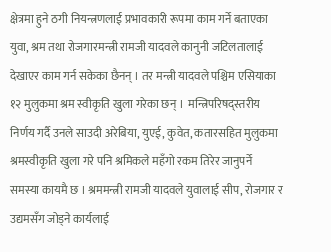क्षेत्रमा हुने ठगी नियन्त्रणलाई प्रभावकारी रूपमा काम गर्ने बताएका युवा, श्रम तथा रोजगारमन्त्री रामजी यादवले कानुनी जटिलतालाई देखाएर काम गर्न सकेका छैनन् । तर मन्त्री यादवले पश्चिम एसियाका १२ मुलुकमा श्रम स्वीकृति खुला गरेका छन् ।  मन्त्रिपरिषद्स्तरीय निर्णय गर्दै उनले साउदी अरेबिया, युएई, कुवेत, कतारसहित मुलुकमा श्रमस्वीकृति खुला गरे पनि श्रमिकले महँगो रकम तिरेर जानुपर्ने समस्या कायमै छ । श्रममन्त्री रामजी यादवले युवालाई सीप, रोजगार र उद्यमसँग जोड्ने कार्यलाई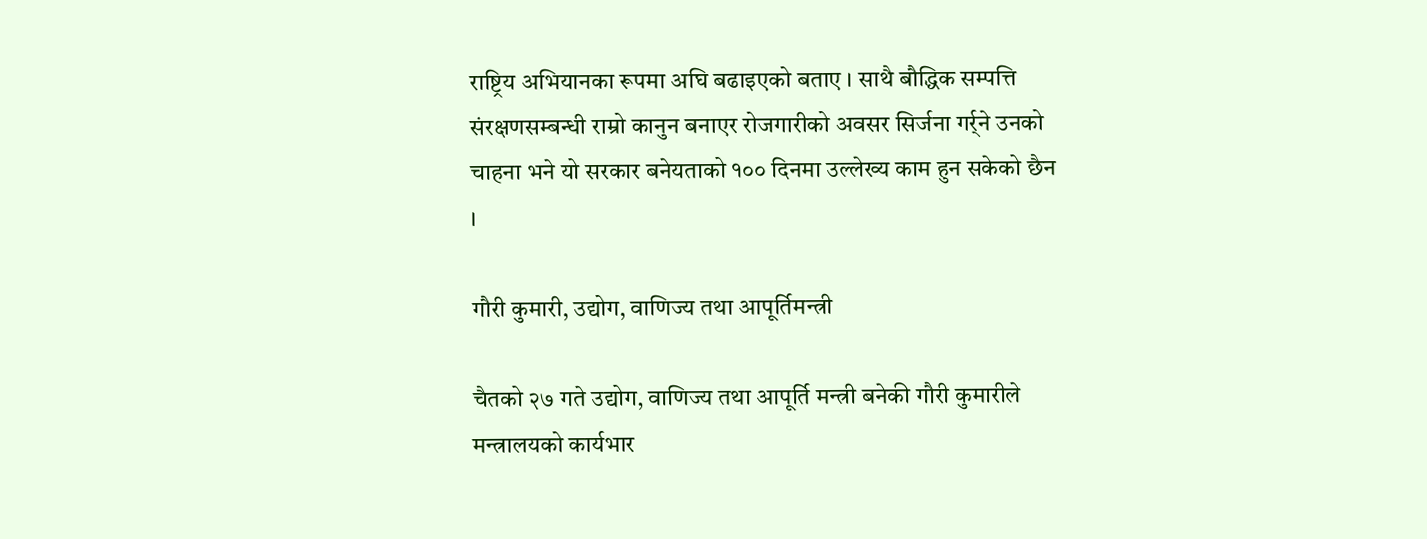राष्ट्रिय अभियानका रूपमा अघि बढाइएको बताए । साथै बौद्धिक सम्पत्ति संरक्षणसम्बन्धी राम्रो कानुन बनाएर रोजगारीको अवसर सिर्जना गर्र्ने उनको चाहना भने यो सरकार बनेयताको १०० दिनमा उल्लेख्य काम हुन सकेको छैन ।

गौरी कुमारी, उद्योग, वाणिज्य तथा आपूर्तिमन्त्री

चैतको २७ गते उद्योग, वाणिज्य तथा आपूर्ति मन्त्री बनेकी गौरी कुमारीले मन्त्रालयको कार्यभार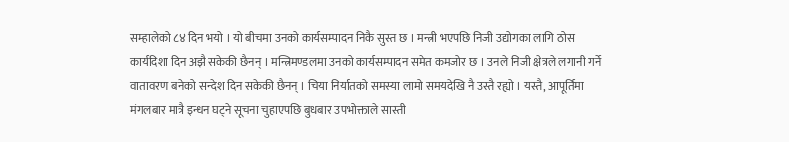सम्हालेको ८४ दिन भयो । यो बीचमा उनको कार्यसम्पादन निकै सुस्त छ । मन्त्री भएपछि निजी उद्योगका लागि ठोस कार्यदिशा दिन अझै सकेकी छैनन् । मन्त्रिमण्डलमा उनको कार्यसम्पादन समेत कमजोर छ । उनले निजी क्षेत्रले लगानी गर्ने वातावरण बनेको सन्देश दिन सकेकी छैनन् । चिया निर्यातको समस्या लामो समयदेखि नै उस्तै रह्यो । यस्तै, आपूर्तिमा मंगलबार मात्रै इन्धन घट्ने सूचना चुहाएपछि बुधबार उपभोक्ताले सास्ती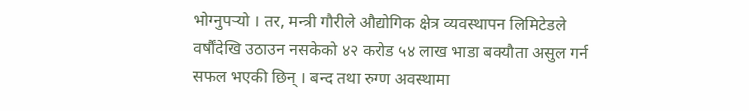भोग्नुपर्‍यो । तर, मन्त्री गौरीले औद्योगिक क्षेत्र व्यवस्थापन लिमिटेडले वर्षौंदेखि उठाउन नसकेको ४२ करोड ५४ लाख भाडा बक्यौता असुल गर्न सफल भएकी छिन् । बन्द तथा रुग्ण अवस्थामा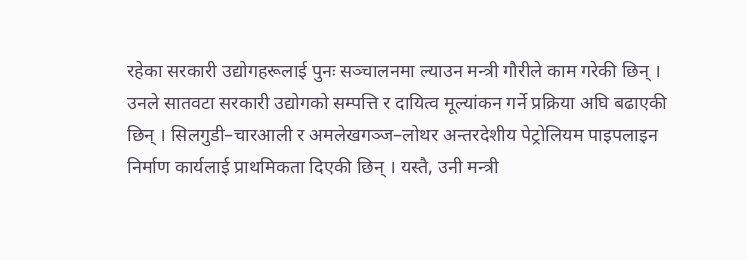रहेका सरकारी उद्योगहरूलाई पुनः सञ्चालनमा ल्याउन मन्त्री गौरीले काम गरेकी छिन् । उनले सातवटा सरकारी उद्योगको सम्पत्ति र दायित्व मूल्यांकन गर्ने प्रक्रिया अघि बढाएकी छिन् । सिलगुडी–चारआली र अमलेखगञ्ज–लोथर अन्तरदेशीय पेट्रोलियम पाइपलाइन निर्माण कार्यलाई प्राथमिकता दिएकी छिन् । यस्तै, उनी मन्त्री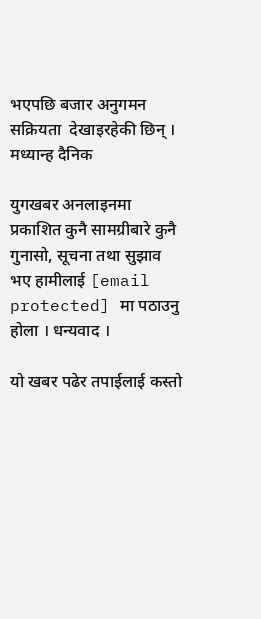भएपछि बजार अनुगमन सक्रियता  देखाइरहेकी छिन् । मध्यान्ह दैनिक

युगखबर अनलाइनमा प्रकाशित कुनै सामग्रीबारे कुनै गुनासो, सूचना तथा सुझाव भए हामीलाई [email protected] मा पठाउनु होला । धन्यवाद ।

यो खबर पढेर तपाईलाई कस्तो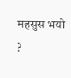महसुस भयो ?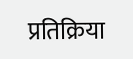प्रतिक्रिया